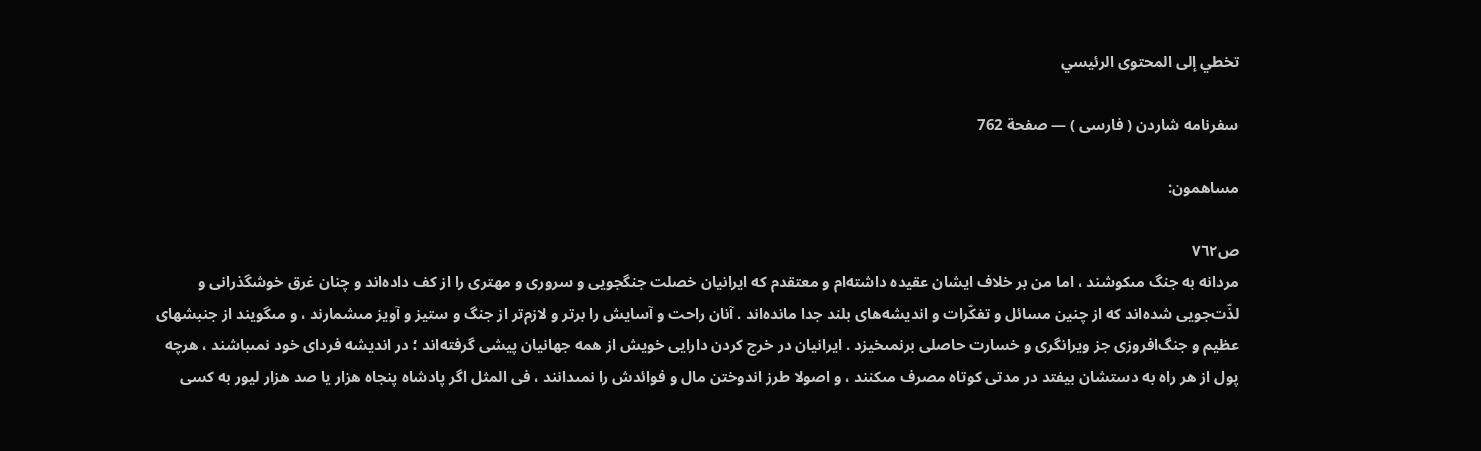تخطي إلى المحتوى الرئيسي

سفرنامه شاردن ( فارسى ) — صفحة 762

مساهمون:

ص٧٦٢
مردانه به جنگ مىكوشند ، اما من بر خلاف ايشان عقيده داشته‌ام و معتقدم كه ايرانيان خصلت جنگجويى و سرورى و مهترى را از كف داده‌اند و چنان غرق خوشگذرانى و لذّت‌جويى شده‌اند كه از چنين مسائل و تفكّرات و انديشه‌هاى بلند جدا مانده‌اند . آنان راحت و آسايش را برتر و لازم‌تر از جنگ و ستيز و آويز مىشمارند ، و مىگويند از جنبشهاى عظيم و جنگ‌افروزى جز ويرانگرى و خسارت حاصلى برنمىخيزد . ايرانيان در خرج كردن دارايى خويش از همه جهانيان پيشى گرفته‌اند ؛ در انديشه فرداى خود نمىباشند ، هرچه پول از هر راه به دستشان بيفتد در مدتى كوتاه مصرف مىكنند ، و اصولا طرز اندوختن مال و فوائدش را نمىدانند ، فى المثل اگر پادشاه پنجاه هزار يا صد هزار ليور به كسى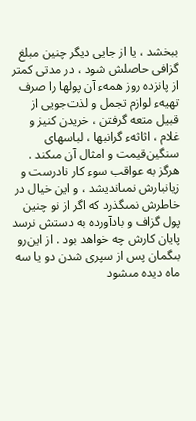ببخشد ، يا از جايى ديگر چنين مبلغ گزافى حاصلش شود ، در مدتى كمتر از پانزده روز همهء آن پولها را صرف تهيهء لوازم تجمل و لذت‌جويى از قبيل متعه گرفتن ، خريدن كنيز و غلام ، اثاثهء گرانبها ، لباسهاى سنگين‌قيمت و امثال آن مىكند . هرگز به عواقب سوء كار نادرست و زيانبارش نمىانديشد ، و اين خيال در خاطرش نمىگذرد كه اگر از نو چنين پول گزاف و بادآورده به دستش نرسد پايان كارش چه خواهد بود . از اين‌رو بىگمان پس از سپرى شدن دو يا سه ماه ديده مىشود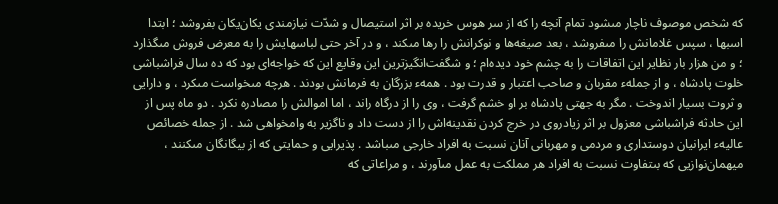كه شخص موصوف ناچار مىشود تمام آنچه را كه از سر هوس خريده بر اثر استيصال و شدّت نيازمندى يكان‌يكان بفروشد ؛ ابتدا اسبها ، سپس غلامانش را مىفروشد ، بعد صيغه‌ها و نوكرانش را رها مىكند ، و در آخر حتى لباسهايش را به معرض فروش مىگذارد ؛ و من هزار بار نظاير اين اتفاقات را به چشم خود ديده‌ام ؛ و شگفت‌انگيزترين اين وقايع اين كه خواجه‌اى بود كه ده سال فراشباشى خلوت پادشاه ، و از جملهء مقربان و صاحب اعتبار و قدرت بود . همهء بزرگان به فرمانش بودند . هرچه مىخواست مىكرد ، و دارايى و ثروت بسيار اندوخت . مگر به جهتى پادشاه بر او خشم گرفت ، وى را از درگاه راند ، اما اموالش را مصادره نكرد . دو ماه پس از اين حادثه فراشباشى معزول بر اثر زيادروى در خرج كردن نقدينه‌اش را از دست داد و ناگزير به وامخواهى شد . از جمله خصائص عاليهء ايرانيان دوستدارى و مردمى و مهربانى آنان نسبت به افراد خارجى مىباشد . پذيرايى و حمايتى كه از بيگانگان مىكنند ، ميهمان‌نوازيى كه بىتفاوت نسبت به افراد هر مملكت به عمل مىآورند ، و مراعاتى كه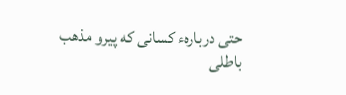حتى دربارهء كسانى كه پيرو مذهب باطلى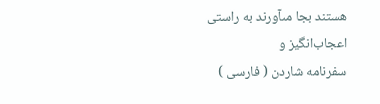هستند بجا مىآورند به راستى اعجاب‌انگيز و
سفرنامه شاردن ( فارسى )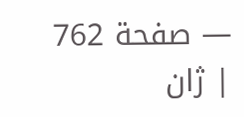— صفحة 762 | ژان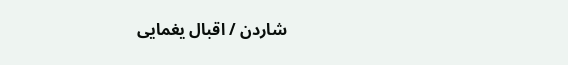شاردن / اقبال يغمايى